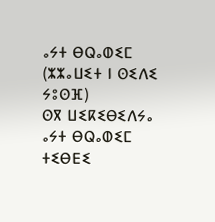ⴰⵢⵜ ⴱⵕⴰⵀⵉⵎ (ⵣⵣⴰⵡⵉⵜ ⵏ ⵙⵉⴷⵉ ⵢⵓⵙⴼ)
ⵙⴳ ⵡⵉⴽⵉⴱⵉⴷⵢⴰ
ⴰⵢⵜ ⴱⵕⴰⵀⵉⵎ
ⵜⵉⴱⴹⵉ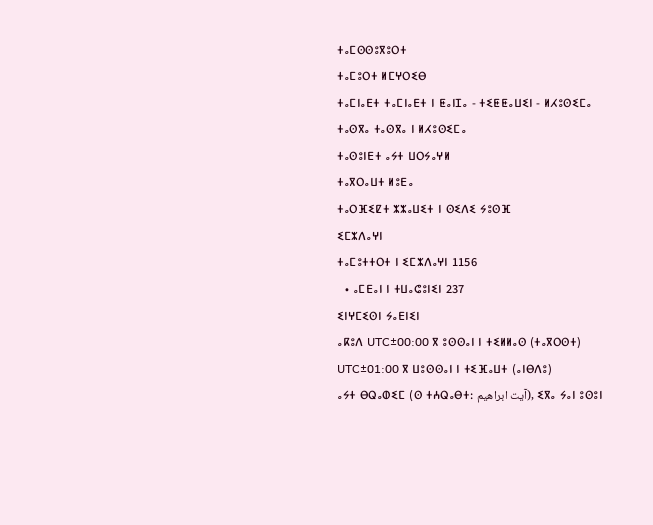ⵜⴰⵎⵙⵙⵓⴳⵓⵔⵜ
ⵜⴰⵎⵓⵔⵜ ⵍⵎⵖⵔⵉⴱ
ⵜⴰⵎⵏⴰⴹⵜ ⵜⴰⵎⵏⴰⴹⵜ ⵏ ⵟⴰⵏⵊⴰ - ⵜⵉⵟⵟⴰⵡⵉⵏ - ⵍⵃⵓⵙⵉⵎⴰ
ⵜⴰⵙⴳⴰ ⵜⴰⵙⴳⴰ ⵏ ⵍⵃⵓⵙⵉⵎⴰ
ⵜⴰⵙⵓⵏⴹⵜ ⴰⵢⵜ ⵡⵔⵢⴰⵖⵍ
ⵜⴰⴳⵔⴰⵡⵜ ⵍⵓⴹⴰ
ⵜⴰⵔⴼⵉⵇⵜ ⵣⵣⴰⵡⵉⵜ ⵏ ⵙⵉⴷⵉ ⵢⵓⵙⴼ
ⵉⵎⵣⴷⴰⵖⵏ
ⵜⴰⵎⵓⵜⵜⵔⵜ ⵏ ⵉⵎⵣⴷⴰⵖⵏ 1156
  • ⴰⵎⴹⴰⵏ ⵏ ⵜⵡⴰⵛⵓⵏⵉⵏ 237
ⵉⵏⵖⵎⵉⵙⵏ ⵢⴰⴹⵏⵉⵏ
ⴰⴽⵓⴷ UTC±00:00 ⴳ ⵓⵙⵙⴰⵏ ⵏ ⵜⵉⵍⵍⴰⵙ (ⵜⴰⴳⵔⵙⵜ)
UTC±01:00 ⴳ ⵡⵓⵙⵙⴰⵏ ⵏ ⵜⵉⴼⴰⵡⵜ (ⴰⵏⴱⴷⵓ)
ⴰⵢⵜ ⴱⵕⴰⵀⵉⵎ (ⵙ ⵜⵄⵕⴰⴱⵜ: آيت ابراهيم), ⵉⴳⴰ ⵢⴰⵏ ⵓⵙⵓⵏ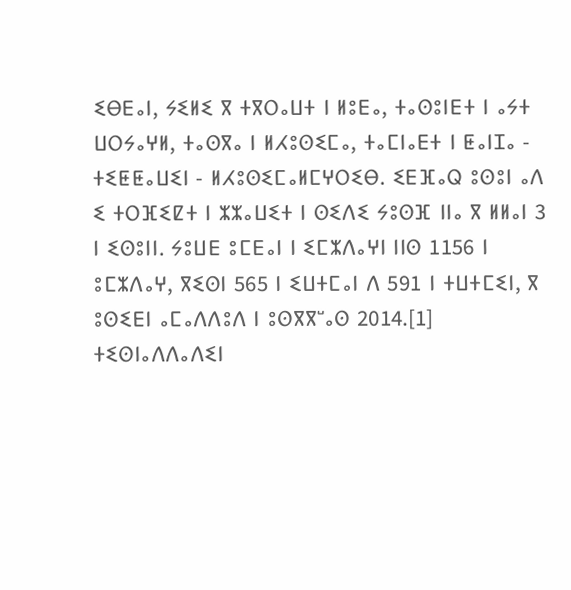ⵉⴱⴹⴰⵏ, ⵢⵉⵍⵉ ⴳ ⵜⴳⵔⴰⵡⵜ ⵏ ⵍⵓⴹⴰ, ⵜⴰⵙⵓⵏⴹⵜ ⵏ ⴰⵢⵜ ⵡⵔⵢⴰⵖⵍ, ⵜⴰⵙⴳⴰ ⵏ ⵍⵃⵓⵙⵉⵎⴰ, ⵜⴰⵎⵏⴰⴹⵜ ⵏ ⵟⴰⵏⵊⴰ - ⵜⵉⵟⵟⴰⵡⵉⵏ - ⵍⵃⵓⵙⵉⵎⴰⵍⵎⵖⵔⵉⴱ. ⵉⴹⴼⴰⵕ ⵓⵙⵓⵏ ⴰⴷ ⵉ ⵜⵔⴼⵉⵇⵜ ⵏ ⵣⵣⴰⵡⵉⵜ ⵏ ⵙⵉⴷⵉ ⵢⵓⵙⴼ ⵏⵏⴰ ⴳ ⵍⵍⴰⵏ 3 ⵏ ⵉⵙⵓⵏⵏ. ⵢⵓⵡⴹ ⵓⵎⴹⴰⵏ ⵏ ⵉⵎⵣⴷⴰⵖⵏ ⵏⵏⵙ 1156 ⵏ ⵓⵎⵣⴷⴰⵖ, ⴳⵉⵙⵏ 565 ⵏ ⵉⵡⵜⵎⴰⵏ ⴷ 591 ⵏ ⵜⵡⵜⵎⵉⵏ, ⴳ ⵓⵙⵉⴹⵏ ⴰⵎⴰⴷⴷⵓⴷ ⵏ ⵓⵙⴳⴳⵯⴰⵙ 2014.[1]
ⵜⵉⵙⵏⴰⴷⴷⴰⴷⵉⵏ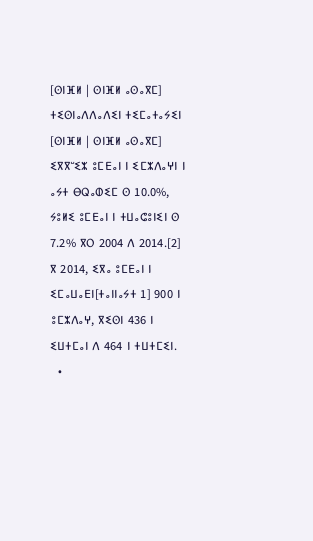[ⵙⵏⴼⵍ | ⵙⵏⴼⵍ ⴰⵙⴰⴳⵎ]
ⵜⵉⵙⵏⴰⴷⴷⴰⴷⵉⵏ ⵜⵉⵎⴰⵜⴰⵢⵉⵏ
[ⵙⵏⴼⵍ | ⵙⵏⴼⵍ ⴰⵙⴰⴳⵎ]
ⵉⴳⴳⵯⵉⵣ ⵓⵎⴹⴰⵏ ⵏ ⵉⵎⵣⴷⴰⵖⵏ ⵏ ⴰⵢⵜ ⴱⵕⴰⵀⵉⵎ ⵙ 10.0%, ⵢⵓⵍⵉ ⵓⵎⴹⴰⵏ ⵏ ⵜⵡⴰⵛⵓⵏⵉⵏ ⵙ 7.2% ⴳⵔ 2004 ⴷ 2014.[2] ⴳ 2014, ⵉⴳⴰ ⵓⵎⴹⴰⵏ ⵏ ⵉⵎⴰⵡⴰⴹⵏ[ⵜⴰⵏⵏⴰⵢⵜ 1] 900 ⵏ ⵓⵎⵣⴷⴰⵖ, ⴳⵉⵙⵏ 436 ⵏ ⵉⵡⵜⵎⴰⵏ ⴷ 464 ⵏ ⵜⵡⵜⵎⵉⵏ.
  •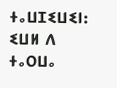ⵜⴰⵡⵊⵉⵡⵉⵏ:
ⵉⵡⵍ ⴷ ⵜⴰⵔⵡⴰ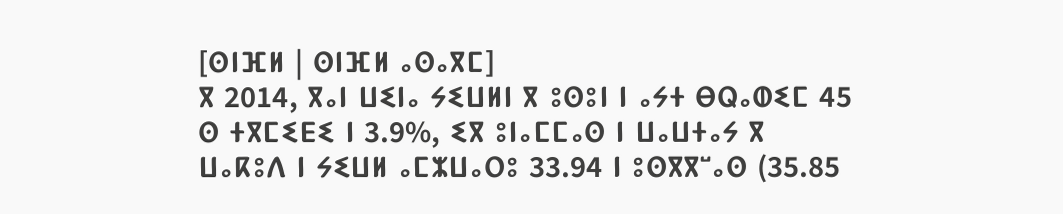[ⵙⵏⴼⵍ | ⵙⵏⴼⵍ ⴰⵙⴰⴳⵎ]
ⴳ 2014, ⴳⴰⵏ ⵡⵉⵏⴰ ⵢⵉⵡⵍⵏ ⴳ ⵓⵙⵓⵏ ⵏ ⴰⵢⵜ ⴱⵕⴰⵀⵉⵎ 45 ⵙ ⵜⴳⵎⵉⴹⵉ ⵏ 3.9%, ⵉⴳ ⵓⵏⴰⵎⵎⴰⵙ ⵏ ⵡⴰⵡⵜⴰⵢ ⴳ ⵡⴰⴽⵓⴷ ⵏ ⵢⵉⵡⵍ ⴰⵎⵣⵡⴰⵔⵓ 33.94 ⵏ ⵓⵙⴳⴳⵯⴰⵙ (35.85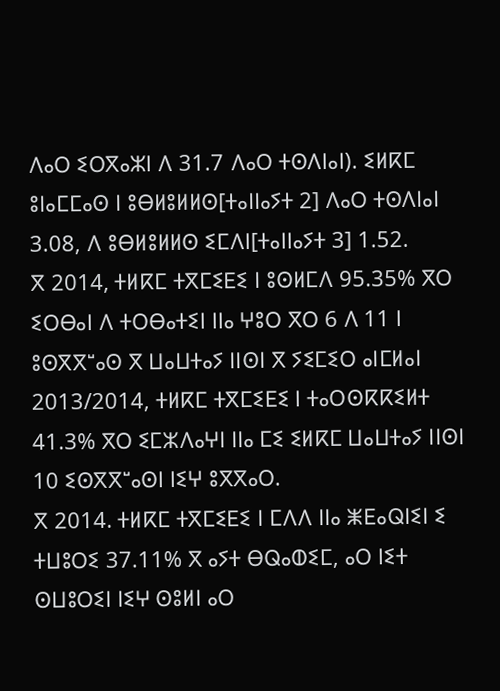ⴷⴰⵔ ⵉⵔⴳⴰⵣⵏ ⴷ 31.7 ⴷⴰⵔ ⵜⵙⴷⵏⴰⵏ). ⵉⵍⴽⵎ ⵓⵏⴰⵎⵎⴰⵙ ⵏ ⵓⴱⵍⵓⵍⵍⵙ[ⵜⴰⵏⵏⴰⵢⵜ 2] ⴷⴰⵔ ⵜⵙⴷⵏⴰⵏ 3.08, ⴷ ⵓⴱⵍⵓⵍⵍⵙ ⵉⵎⴷⵏ[ⵜⴰⵏⵏⴰⵢⵜ 3] 1.52.
ⴳ 2014, ⵜⵍⴽⵎ ⵜⴳⵎⵉⴹⵉ ⵏ ⵓⵙⵍⵎⴷ 95.35% ⴳⵔ ⵉⵔⴱⴰⵏ ⴷ ⵜⵔⴱⴰⵜⵉⵏ ⵏⵏⴰ ⵖⵓⵔ ⴳⵔ 6 ⴷ 11 ⵏ ⵓⵙⴳⴳⵯⴰⵙ ⴳ ⵡⴰⵡⵜⴰⵢ ⵏⵏⵙⵏ ⴳ ⵢⵉⵎⵉⵔ ⴰⵏⵎⵍⴰⵏ 2013/2014, ⵜⵍⴽⵎ ⵜⴳⵎⵉⴹⵉ ⵏ ⵜⴰⵔⵙⴽⴽⵉⵍⵜ 41.3% ⴳⵔ ⵉⵎⵣⴷⴰⵖⵏ ⵏⵏⴰ ⵎⵉ ⵉⵍⴽⵎ ⵡⴰⵡⵜⴰⵢ ⵏⵏⵙⵏ 10 ⵉⵙⴳⴳⵯⴰⵙⵏ ⵏⵉⵖ ⵓⴳⴳⴰⵔ.
ⴳ 2014. ⵜⵍⴽⵎ ⵜⴳⵎⵉⴹⵉ ⵏ ⵎⴷⴷ ⵏⵏⴰ ⵥⴹⴰⵕⵏⵉⵏ ⵉ ⵜⵡⵓⵔⵉ 37.11% ⴳ ⴰⵢⵜ ⴱⵕⴰⵀⵉⵎ, ⴰⵔ ⵏⵉⵜ ⵙⵡⵓⵔⵉⵏ ⵏⵉⵖ ⵙⵓⵍⵏ ⴰⵔ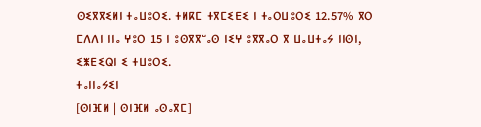ⵙⵉⴳⴳⵉⵍⵏ ⵜⴰⵡⵓⵔⵉ. ⵜⵍⴽⵎ ⵜⴳⵎⵉⴹⵉ ⵏ ⵜⴰⵔⵡⵓⵔⵉ 12.57% ⴳⵔ ⵎⴷⴷⵏ ⵏⵏⴰ ⵖⵓⵔ 15 ⵏ ⵓⵙⴳⴳⵯⴰⵙ ⵏⵉⵖ ⵓⴳⴳⴰⵔ ⴳ ⵡⴰⵡⵜⴰⵢ ⵏⵏⵙⵏ, ⵉⵥⴹⵉⵕⵏ ⵉ ⵜⵡⵓⵔⵉ.
ⵜⴰⵏⵏⴰⵢⵉⵏ
[ⵙⵏⴼⵍ | ⵙⵏⴼⵍ ⴰⵙⴰⴳⵎ]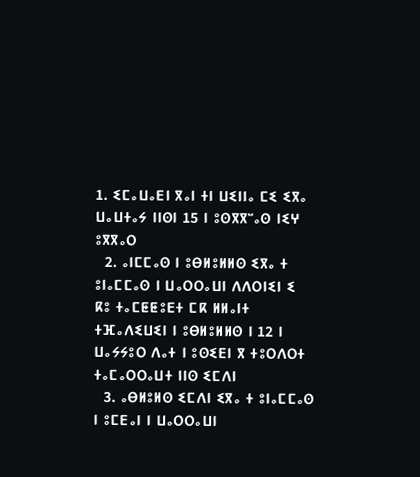1. ⵉⵎⴰⵡⴰⴹⵏ ⴳⴰⵏ ⵜⵏ ⵡⵉⵏⵏⴰ ⵎⵉ ⵉⴳⴰ ⵡⴰⵡⵜⴰⵢ ⵏⵏⵙⵏ 15 ⵏ ⵓⵙⴳⴳⵯⴰⵙ ⵏⵉⵖ ⵓⴳⴳⴰⵔ
  2. ⴰⵏⵎⵎⴰⵙ ⵏ ⵓⴱⵍⵓⵍⵍⵙ ⵉⴳⴰ ⵜ ⵓⵏⴰⵎⵎⴰⵙ ⵏ ⵡⴰⵔⵔⴰⵡⵏ ⴷⴷⵔⵏⵉⵏ ⵉ ⴽⵓ ⵜⴰⵎⵟⵟⵓⴹⵜ ⵎⴽ ⵍⵍⴰⵏⵜ ⵜⴼⴰⴷⵉⵡⵉⵏ ⵏ ⵓⴱⵍⵓⵍⵍⵙ ⵏ 12 ⵏ ⵡⴰⵢⵢⵓⵔ ⴷⴰⵜ ⵏ ⵓⵙⵉⴹⵏ ⴳ ⵜⵓⵔⴷⵔⵜ ⵜⴰⵎⴰⵔⵔⴰⵡⵜ ⵏⵏⵙ ⵉⵎⴷⵏ
  3. ⴰⴱⵍⵓⵍⵙ ⵉⵎⴷⵏ ⵉⴳⴰ ⵜ ⵓⵏⴰⵎⵎⴰⵙ ⵏ ⵓⵎⴹⴰⵏ ⵏ ⵡⴰⵔⵔⴰⵡⵏ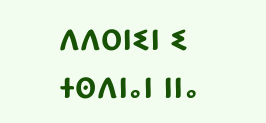ⴷⴷⵔⵏⵉⵏ ⵉ ⵜⵙⴷⵏⴰⵏ ⵏⵏⴰ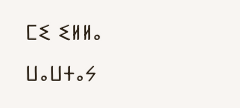ⵎⵉ ⵉⵍⵍⴰ ⵡⴰⵡⵜⴰⵢ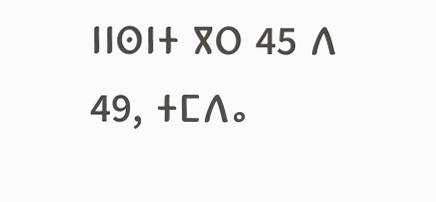ⵏⵏⵙⵏⵜ ⴳⵔ 45 ⴷ 49, ⵜⵎⴷⴰ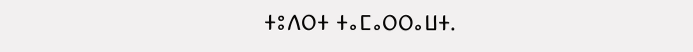ⵜⵓⴷⵔⵜ ⵜⴰⵎⴰⵔⵔⴰⵡⵜ.